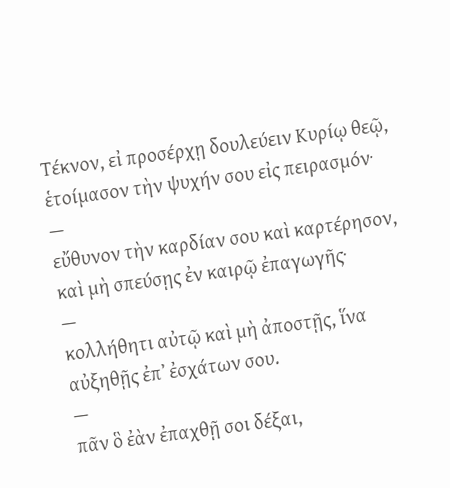Τέκνον, εἰ προσέρχῃ δουλεύειν Κυρίῳ θεῷ, ἑτοίμασον τὴν ψυχήν σου εἰς πειρασμόν·
—
εὔθυνον τὴν καρδίαν σου καὶ καρτέρησον, καὶ μὴ σπεύσῃς ἐν καιρῷ ἐπαγωγῆς·
—
κολλήθητι αὐτῷ καὶ μὴ ἀποστῇς, ἵνα αὐξηθῇς ἐπʼ ἐσχάτων σου.
—
πᾶν ὃ ἐὰν ἐπαχθῇ σοι δέξαι,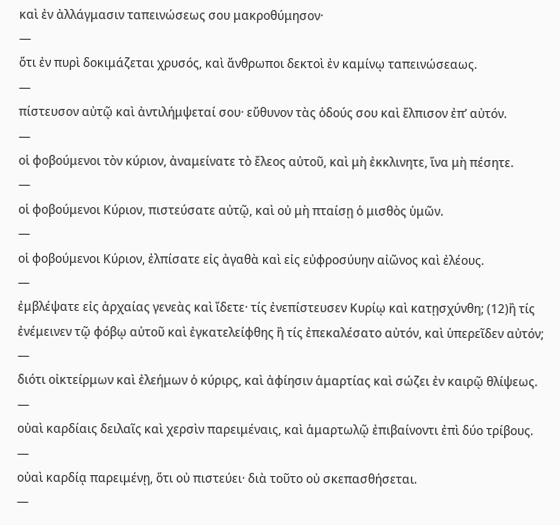καὶ ἐν ἀλλάγμασιν ταπεινώσεως σου μακροθύμησον·
—
ὅτι ἐν πυρὶ δοκιμάζεται χρυσός, καὶ ἄνθρωποι δεκτοὶ ἐν καμίνῳ ταπεινώσεαως.
—
πίστευσον αὐτῷ καὶ ἀντιλήμψεταί σου· εὔθυνον τὰς ὁδούς σου καὶ ἔλπισον ἐπʼ αὐτόν.
—
οἱ φοβούμενοι τὸν κύριον, ἀναμείνατε τὸ ἔλεος αὐτοῦ, καὶ μὴ ἐκκλινητε, ἵνα μὴ πέσητε.
—
οἱ φοβούμενοι Κύριον, πιστεύσατε αὐτῷ, καὶ οὐ μὴ πταίσῃ ὁ μισθὸς ὑμῶν.
—
οἱ φοβούμενοι Κύριον, ἐλπίσατε εἰς ἀγαθὰ καὶ εἰς εὐφροσύυην αἰῶνος καὶ ἐλέους.
—
ἐμβλέψατε εἰς ἀρχαίας γενεὰς καὶ ἴδετε· τίς ἐνεπίστευσεν Κυρίῳ καὶ κατῃσχύνθη; (12)ἢ τίς ἐνέμεινεν τῷ φόβῳ αὐτοῦ καὶ ἐγκατελείφθης ἢ τίς ἐπεκαλέσατο αὐτόν, καὶ ὑπερεῖδεν αὐτόν;
—
διότι οἰκτείρμων καὶ ἐλεήμων ὁ κύριρς, καὶ ἀφίησιν ἁμαρτίας καὶ σώζει ἐν καιρῷ θλίψεως.
—
οὐαὶ καρδίαις δειλαῖς καὶ χερσὶν παρειμέναις, καὶ ἁμαρτωλῷ ἐπιβαίνοντι ἐπὶ δύο τρίβους.
—
οὐαὶ καρδίᾳ παρειμένῃ, ὅτι οὐ πιστεύει· διὰ τοῦτο οὐ σκεπασθήσεται.
—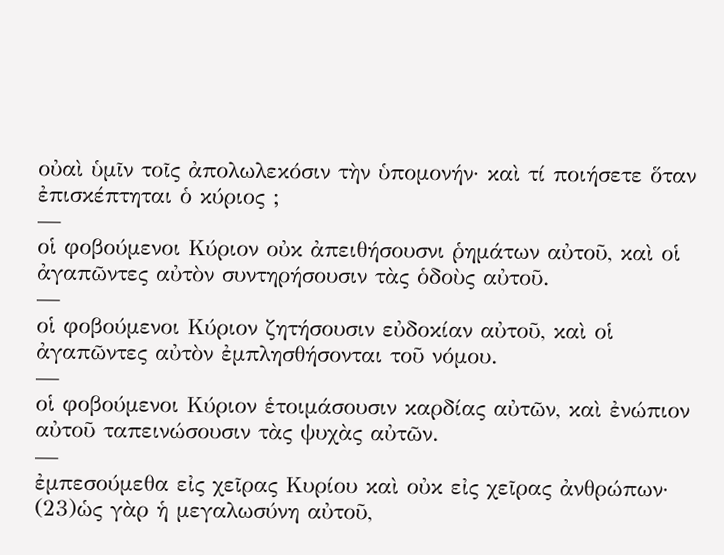οὐαὶ ὑμῖν τοῖς ἀπολωλεκόσιν τὴν ὑπομονήν· καὶ τί ποιήσετε ὅταν ἐπισκέπτηται ὁ κύριος ;
—
οἱ φοβούμενοι Κύριον οὐκ ἀπειθήσουσνι ῥημάτων αὐτοῦ, καὶ οἱ ἀγαπῶντες αὐτὸν συντηρήσουσιν τὰς ὁδοὺς αὐτοῦ.
—
οἱ φοβούμενοι Κύριον ζητήσουσιν εὐδοκίαν αὐτοῦ, καὶ οἱ ἀγαπῶντες αὐτὸν ἐμπλησθήσονται τοῦ νόμου.
—
οἱ φοβούμενοι Κύριον ἑτοιμάσουσιν καρδίας αὐτῶν, καὶ ἐνώπιον αὐτοῦ ταπεινώσουσιν τὰς ψυχὰς αὐτῶν.
—
ἐμπεσούμεθα εἰς χεῖρας Κυρίου καὶ οὐκ εἰς χεῖρας ἀνθρώπων· (23)ὡς γὰρ ἡ μεγαλωσύνη αὐτοῦ,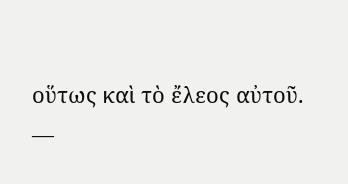οὕτως καὶ τὸ ἔλεος αὐτοῦ.
—